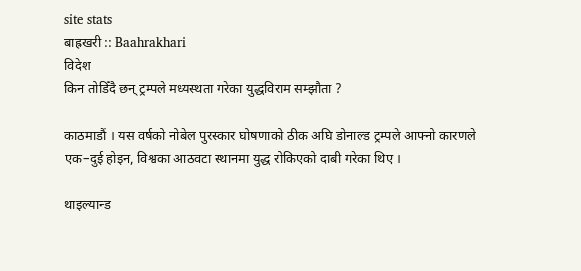site stats
बाह्रखरी :: Baahrakhari
विदेश
किन तोडिँदै छन् ट्रम्पले मध्यस्थता गरेका युद्धविराम सम्झौता ?

काठमाडौं । यस वर्षको नोबेल पुरस्कार घोषणाको ठीक अघि डोनाल्ड ट्रम्पले आफ्नो कारणले एक–दुई होइन, विश्वका आठवटा स्थानमा युद्ध रोकिएको दाबी गरेका थिए ।

थाइल्यान्ड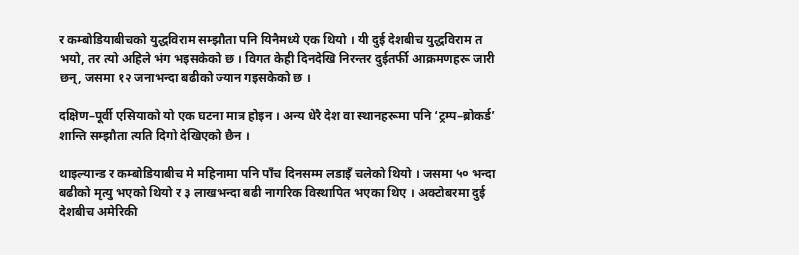र कम्बोडियाबीचको युद्धविराम सम्झौता पनि यिनैमध्ये एक थियो । यी दुई देशबीच युद्धविराम त भयो, तर त्यो अहिले भंग भइसकेको छ । विगत केही दिनदेखि निरन्तर दुईतर्फी आक्रमणहरू जारी छन्, जसमा १२ जनाभन्दा बढीको ज्यान गइसकेको छ ।

दक्षिण–पूर्वी एसियाको यो एक घटना मात्र होइन । अन्य धेरै देश वा स्थानहरूमा पनि ‘ट्रम्प–ब्रोकर्ड’ शान्ति सम्झौता त्यति दिगो देखिएको छैन ।

थाइल्यान्ड र कम्बोडियाबीच मे महिनामा पनि पाँच दिनसम्म लडाइँ चलेको थियो । जसमा ५० भन्दा बढीको मृत्यु भएको थियो र ३ लाखभन्दा बढी नागरिक विस्थापित भएका थिए । अक्टोबरमा दुई देशबीच अमेरिकी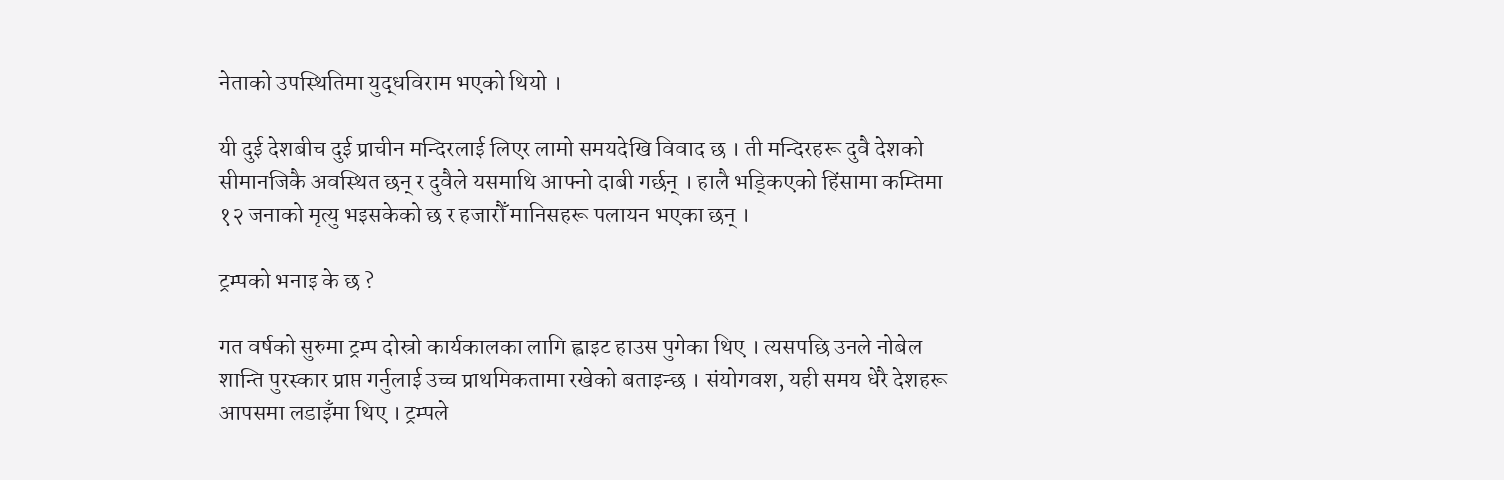नेताको उपस्थितिमा युद्धविराम भएको थियो ।

यी दुई देशबीच दुई प्राचीन मन्दिरलाई लिएर लामो समयदेखि विवाद छ । ती मन्दिरहरू दुवै देशको सीमानजिकै अवस्थित छन् र दुवैले यसमाथि आफ्नो दाबी गर्छन् । हालै भड्किएको हिंसामा कम्तिमा १२ जनाको मृत्यु भइसकेको छ र हजारौँ मानिसहरू पलायन भएका छन् ।

ट्रम्पको भनाइ के छ ?

गत वर्षको सुरुमा ट्रम्प दोस्रो कार्यकालका लागि ह्वाइट हाउस पुगेका थिए । त्यसपछि उनले नोबेल शान्ति पुरस्कार प्राप्त गर्नुलाई उच्च प्राथमिकतामा रखेको बताइन्छ । संयोगवश, यही समय धेरै देशहरू आपसमा लडाइँमा थिए । ट्रम्पले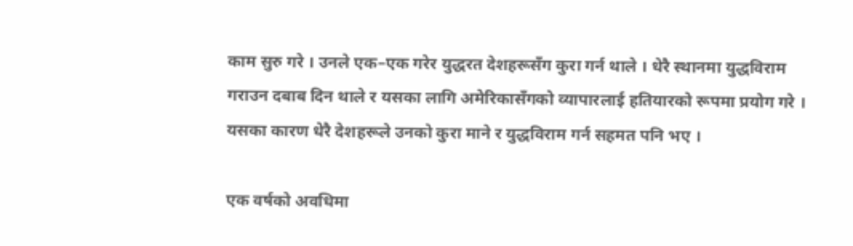काम सुरु गरे । उनले एक–एक गरेर युद्धरत देशहरूसँग कुरा गर्न थाले । धेरै स्थानमा युद्धविराम गराउन दबाब दिन थाले र यसका लागि अमेरिकासँगको व्यापारलाई हतियारको रूपमा प्रयोग गरे । यसका कारण धेरै देशहरूले उनको कुरा माने र युद्धविराम गर्न सहमत पनि भए ।

एक वर्षको अवधिमा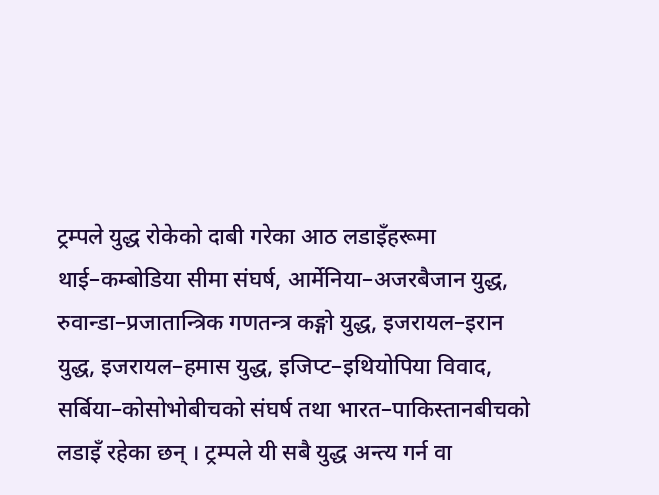ट्रम्पले युद्ध रोकेको दाबी गरेका आठ लडाइँहरूमा थाई–कम्बोडिया सीमा संघर्ष, आर्मेनिया–अजरबैजान युद्ध, रुवान्डा–प्रजातान्त्रिक गणतन्त्र कङ्गो युद्ध, इजरायल–इरान युद्ध, इजरायल–हमास युद्ध, इजिप्ट–इथियोपिया विवाद, सर्बिया–कोसोभोबीचको संघर्ष तथा भारत–पाकिस्तानबीचको लडाइँ रहेका छन् । ट्रम्पले यी सबै युद्ध अन्त्य गर्न वा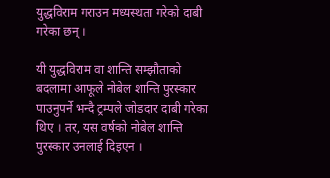युद्धविराम गराउन मध्यस्थता गरेको दाबी गरेका छन् ।

यी युद्धविराम वा शान्ति सम्झौताको बदलामा आफूले नोबेल शान्ति पुरस्कार पाउनुपर्ने भन्दै ट्रम्पले जोडदार दाबी गरेका थिए । तर, यस वर्षको नोबेल शान्ति पुरस्कार उनलाई दिइएन ।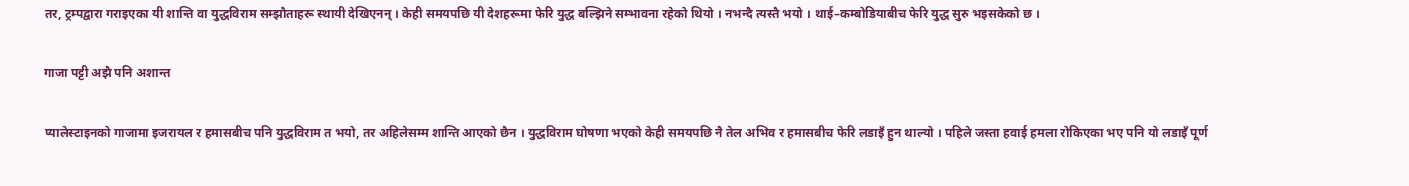तर, ट्रम्पद्वारा गराइएका यी शान्ति वा युद्धविराम सम्झौताहरू स्थायी देखिएनन् । केही समयपछि यी देशहरूमा फेरि युद्ध बल्झिने सम्भावना रहेको थियो । नभन्दै त्यस्तै भयो । थाई–कम्बोडियाबीच फेरि युद्ध सुरु भइसकेको छ ।

गाजा पट्टी अझै पनि अशान्त

प्यालेस्टाइनको गाजामा इजरायल र हमासबीच पनि युद्धविराम त भयो, तर अहिलेसम्म शान्ति आएको छैन । युद्धविराम घोषणा भएको केही समयपछि नै तेल अभिव र हमासबीच फेरि लडाइँ हुन थाल्यो । पहिले जस्ता हवाई हमला रोकिएका भए पनि यो लडाइँ पूर्ण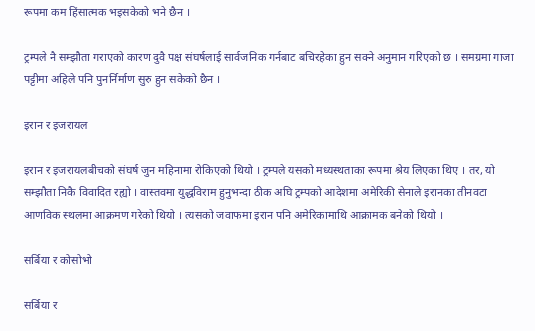रूपमा कम हिंसात्मक भइसकेको भने छैन ।

ट्रम्पले नै सम्झौता गराएको कारण दुवै पक्ष संघर्षलाई सार्वजनिक गर्नबाट बचिरहेका हुन सक्ने अनुमान गरिएको छ । समग्रमा गाजा पट्टीमा अहिले पनि पुनर्निर्माण सुरु हुन सकेको छैन ।

इरान र इजरायल

इरान र इजरायलबीचको संघर्ष जुन महिनामा रोकिएको थियो । ट्रम्पले यसको मध्यस्थताका रूपमा श्रेय लिएका थिए । तर, यो सम्झौता निकै विवादित रह्यो । वास्तवमा युद्धविराम हुनुभन्दा ठीक अघि ट्रम्पको आदेशमा अमेरिकी सेनाले इरानका तीनवटा आणविक स्थलमा आक्रमण गरेको थियो । त्यसको जवाफमा इरान पनि अमेरिकामाथि आक्रामक बनेको थियो ।

सर्बिया र कोसोभो

सर्बिया र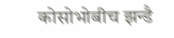कोसोभोबीच झन्डै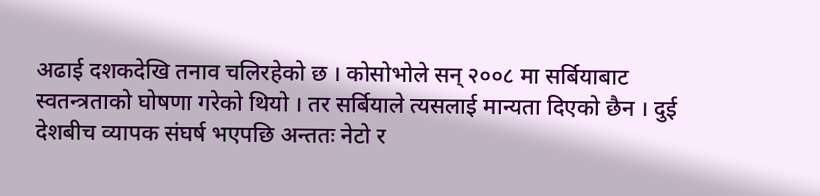अढाई दशकदेखि तनाव चलिरहेको छ । कोसोभोले सन् २००८ मा सर्बियाबाट स्वतन्त्रताको घोषणा गरेको थियो । तर सर्बियाले त्यसलाई मान्यता दिएको छैन । दुई देशबीच व्यापक संघर्ष भएपछि अन्ततः नेटो र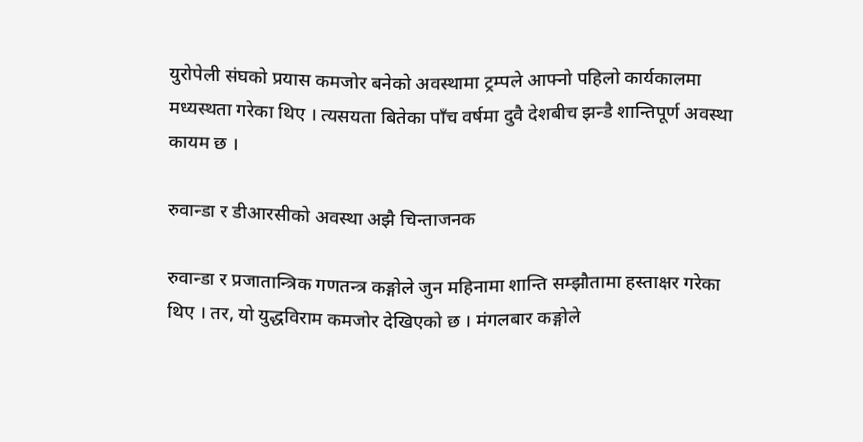युरोपेली संघको प्रयास कमजोर बनेको अवस्थामा ट्रम्पले आफ्नो पहिलो कार्यकालमा मध्यस्थता गरेका थिए । त्यसयता बितेका पाँच वर्षमा दुवै देशबीच झन्डै शान्तिपूर्ण अवस्था कायम छ ।

रुवान्डा र डीआरसीको अवस्था अझै चिन्ताजनक

रुवान्डा र प्रजातान्त्रिक गणतन्त्र कङ्गोले जुन महिनामा शान्ति सम्झौतामा हस्ताक्षर गरेका थिए । तर, यो युद्धविराम कमजोर देखिएको छ । मंगलबार कङ्गोले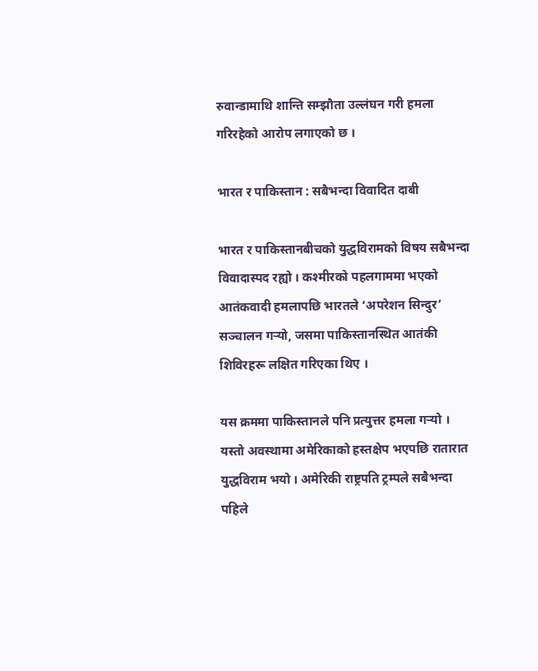रुवान्डामाथि शान्ति सम्झौता उल्लंघन गरी हमला गरिरहेको आरोप लगाएको छ ।

भारत र पाकिस्तान : सबैभन्दा विवादित दाबी

भारत र पाकिस्तानबीचको युद्धविरामको विषय सबैभन्दा विवादास्पद रह्यो । कश्मीरको पहलगाममा भएको आतंकवादी हमलापछि भारतले ‘अपरेशन सिन्दुर’ सञ्चालन गर्‍यो, जसमा पाकिस्तानस्थित आतंकी शिविरहरू लक्षित गरिएका थिए ।

यस क्रममा पाकिस्तानले पनि प्रत्युत्तर हमला गर्‍यो । यस्तो अवस्थामा अमेरिकाको हस्तक्षेप भएपछि रातारात युद्धविराम भयो । अमेरिकी राष्ट्रपति ट्रम्पले सबैभन्दा पहिले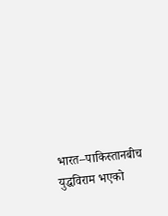भारत–पाकिस्तानबीच युद्धविराम भएको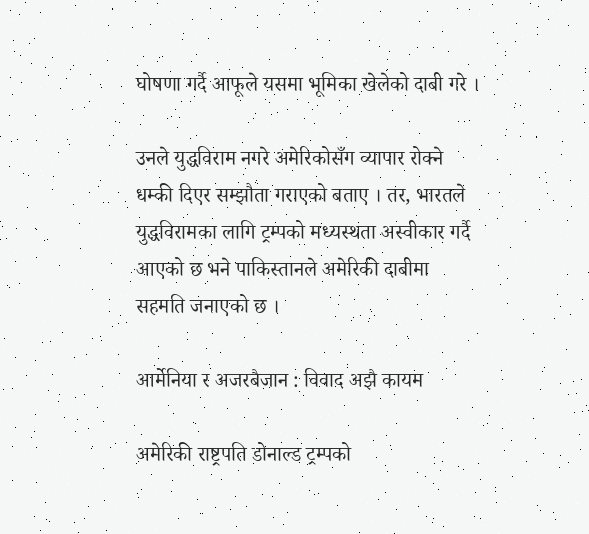घोषणा गर्दै आफूले यसमा भूमिका खेलेको दाबी गरे ।

उनले युद्धविराम नगरे अमेरिकोसँग व्यापार रोक्ने धम्की दिएर सम्झौता गराएको बताए । तर, भारतले युद्धविरामका लागि ट्रम्पको मध्यस्थता अस्वीकार गर्दै आएको छ भने पाकिस्तानले अमेरिकी दाबीमा सहमति जनाएको छ ।

आर्मेनिया र अजरबैजान : विवाद अझै कायम

अमेरिकी राष्ट्रपति डोनाल्ड ट्रम्पको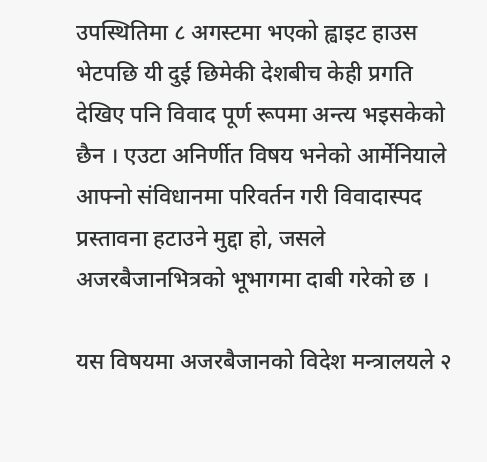उपस्थितिमा ८ अगस्टमा भएको ह्वाइट हाउस भेटपछि यी दुई छिमेकी देशबीच केही प्रगति देखिए पनि विवाद पूर्ण रूपमा अन्त्य भइसकेको छैन । एउटा अनिर्णीत विषय भनेको आर्मेनियाले आफ्नो संविधानमा परिवर्तन गरी विवादास्पद प्रस्तावना हटाउने मुद्दा हो, जसले अजरबैजानभित्रको भूभागमा दाबी गरेको छ ।

यस विषयमा अजरबैजानको विदेश मन्त्रालयले २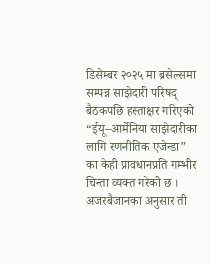डिसेम्बर २०२५ मा ब्रसेल्समा सम्पन्न साझेदारी परिषद् बैठकपछि हस्ताक्षर गरिएको “ईयू–आर्मेनिया साझेदारीका लागि रणनीतिक एजेन्डा” का केही प्रावधानप्रति गम्भीर चिन्ता व्यक्त गरेको छ । अजरबैजानका अनुसार ती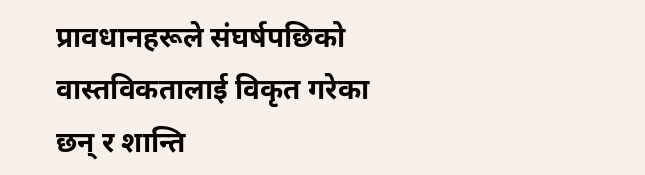प्रावधानहरूले संघर्षपछिको वास्तविकतालाई विकृत गरेका छन् र शान्ति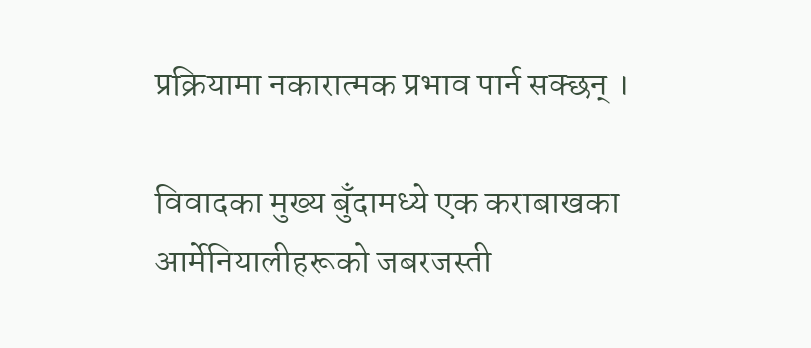प्रक्रियामा नकारात्मक प्रभाव पार्न सक्छन् ।

विवादका मुख्य बुँदामध्ये एक कराबाखका आर्मेनियालीहरूको जबरजस्ती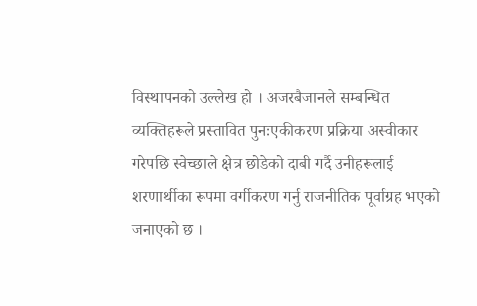विस्थापनको उल्लेख हो । अजरबैजानले सम्बन्धित व्यक्तिहरूले प्रस्तावित पुनःएकीकरण प्रक्रिया अस्वीकार गरेपछि स्वेच्छाले क्षेत्र छोडेको दाबी गर्दै उनीहरूलाई शरणार्थीका रूपमा वर्गीकरण गर्नु राजनीतिक पूर्वाग्रह भएको जनाएको छ ।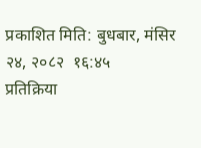प्रकाशित मिति: बुधबार, मंसिर २४, २०८२  १६:४५
प्रतिक्रिया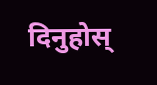दिनुहोस्